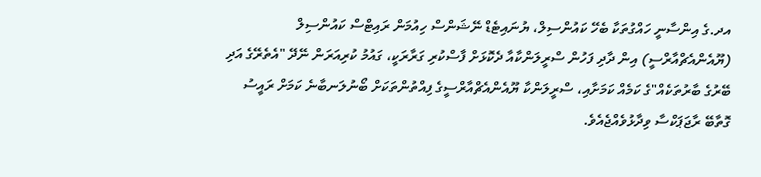އދ.ގެ އިންސާނީ ހައްގުތަކާ ބެހޭ ކައުންސިލް، ޔުނައިޓެޑް ނޭޝަންސް ހިއުމަން ރައިޓްސް ކައުންސިލް (ޔޫއެންއެޗްއާރްސީ) އިން ދާދި ފަހުން ސްރީލަންކާއާ ދެކޮޅަށް ފާސްކުރި ގަރާރަކީ، ގައުމު ކުރިއަރަން ނޭދޭ "އެތެރޭގެ އަދި ބޭރުގެ ބާރުތަކެއް"ގެ ކަމެއް ކަމަށާއި، ސްރީލަންކާ ޔޫއެންއެޗްއާރްސީގެ ފިއްތުންތަކަށް ބޯނުލަނބާނެ ކަމަށް ރައީސު ގޮތާބޭ ރާޖަޕަކްސާ ވިދާޅުވެއްޖެއެވެ.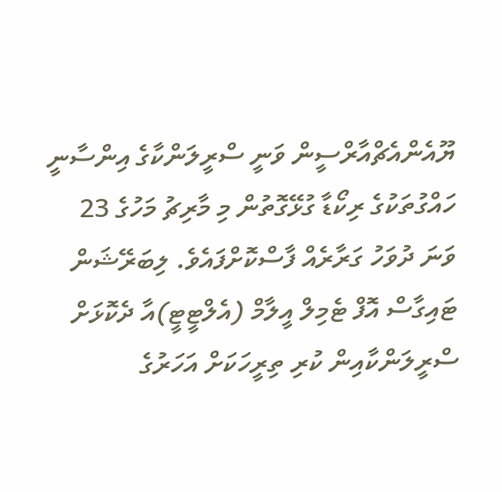ޔޫއެންއެޗްއާރްސީން ވަނީ ސްރީލަންކާގެ އިންސާނީ ހައްގުތަކުގެ ރިކޯޑާ ގުޅޭގޮތުން މި މާރިޗު މަހުގެ 23 ވަނަ ދުވަހު ގަރާރެއް ފާސްކޮށްފައެވެ. ލިބަރޭޝަން ޓައިގާސް އޮފް ޓެމިލް އީލާމް (އެލްޓީޓީ)އާ ދެކޮޅަށް ސްރީލަންކާއިން ކުރި ތިރީހަކަށް އަހަރުގެ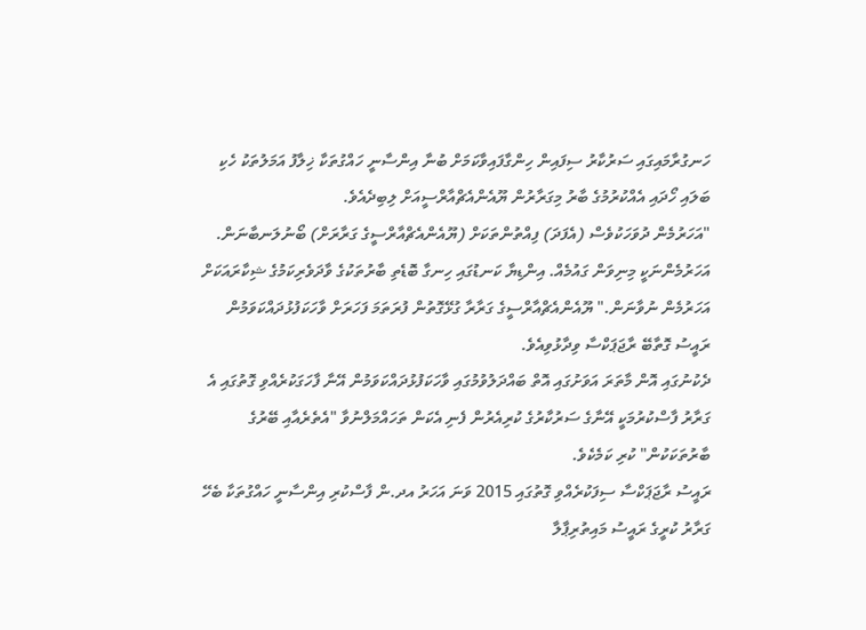ހަނގުރާމައިގައި ސަރުކާރު ސިފައިން ހިންގާފައިވާކަމަށް ބުނާ އިންސާނީ ހައްގުތަކާ ޚިލާފު އަމަލުތަކު ހެކި ބަލައި ހޯދައި އެއްކުރުމުގެ ބާރު މިގަރާރުން ޔޫއެންއެޗްއާރްސީއަށް ލިބިދެއެވެ.
"އަހަރުމެން ދުވަހަކުވެސް (އެފަދަ) ފިއްތުންތަކަށް (ޔޫއެންއެޗްއާރްސީގެ ގަރާރަށް) ބޯނުލަނބާނަން. އަހަރުމެންނަކީ މިނިވަން ގައުމެއް. އިންޑިޔާ ކަނޑުގައި ހިނގާ ބޮޑެތި ބާރުތަކުގެ ވާދަވެރިކަމުގެ ޝިކާރައަކަށް އަހަރުމެން ނުވާނަން." ޔޫއެންއެޗްއާރްސީގެ ގަރާރާ ގުޅޭގޮތުން ފުރަތަމަ ފަހަރަށް ވާހަކަފުޅުދައްކަވަމުން ރައީސު ގޮތާބޭ ރާޖަޕަކްސާ ވިދާޅުވިއެވެ.
ދެކުނުގައި އޮން މާތަރަ އަވަށުގައި އޮތް ބައްދަލުވުމުގައި ވާހަކަފުޅުދައްކަވަމުން އޭނާ ފާހަގަކުރެއްވި ގޮތުގައި އެ ގަރާރު ފާސްކުރުމަކީ އޭނާގެ ސަރުކާރުގެ ކުރިއެރުން ފެނި އެކަން ތަހައްމަލްނުވާ "އެތެރެއާއި ބޭރުގެ ބާރުތަކަކުން" ކުރި ކަމެކެވެ.
ރައީސު ރާޖަޕަކްސާ ސިފަކުރެއްވި ގޮތުގައި 2015 ވަނަ އަހަރު އދ.ން ފާސްކުރި އިންސާނީ ހައްގުތަކާ ބެހޭ ގަރާރު ކުރީގެ ރައީސު މައިތުރިޕާލާ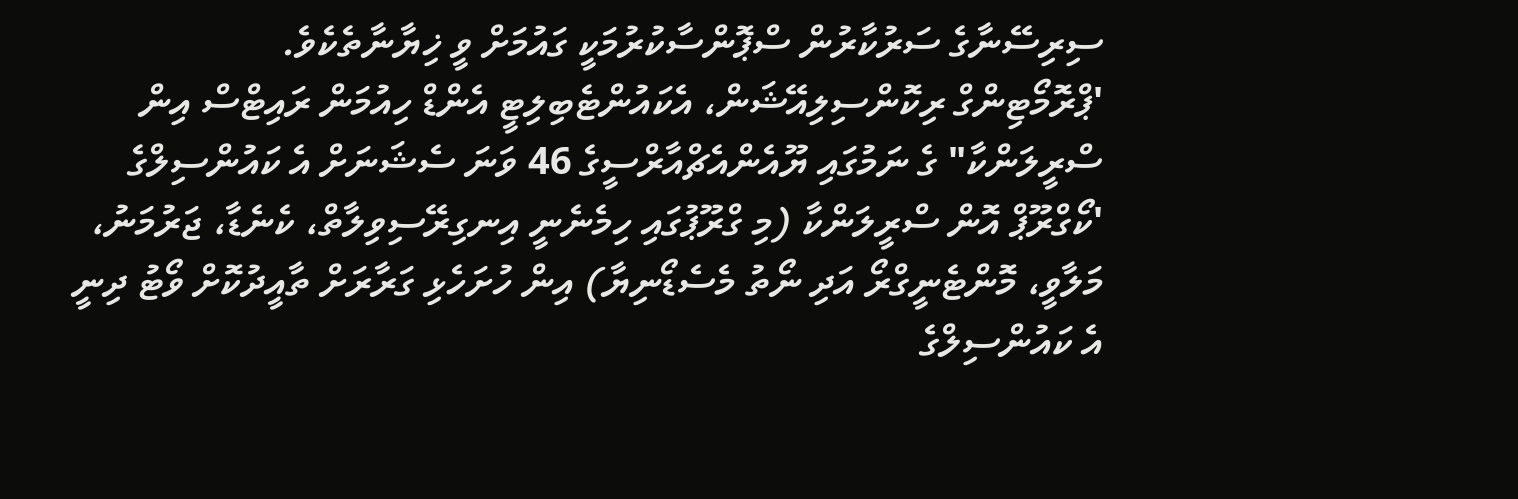ސިރިސޭނާގެ ސަރުކާރުން ސްޕޮންސާކުރުމަކީ ގައުމަށް ވީ ޚިޔާނާތެކެވެ.
'ޕްރޮމޯޓިންގް ރިކޮންސިލިއޭޝަން، އެކައުންޓެބިލިޓީ އެންޑް ހިއުމަން ރައިޓްސް އިން ސްރީލަންކާ" ގެ ނަމުގައި ޔޫއެންއެޗްއާރްސީގެ 46 ވަނަ ސެޝަނަށް އެ ކައުންސިލްގެ 'ކޯގްރޫޕް އޮން ސްރީލަންކާ (މި ގްރޫޕުގައި ހިމެނެނީ އިނގިރޭސިވިލާތް، ކެނެޑާ، ޖަރުމަނު، މަލާވީ، މޮންޓެނީގްރޯ އަދި ނޯތު މެސެޑޯނިޔާ) އިން ހުށަހެޅި ގަރާރަށް ތާއީދުކޮށް ވޯޓު ދިނީ އެ ކައުންސިލްގެ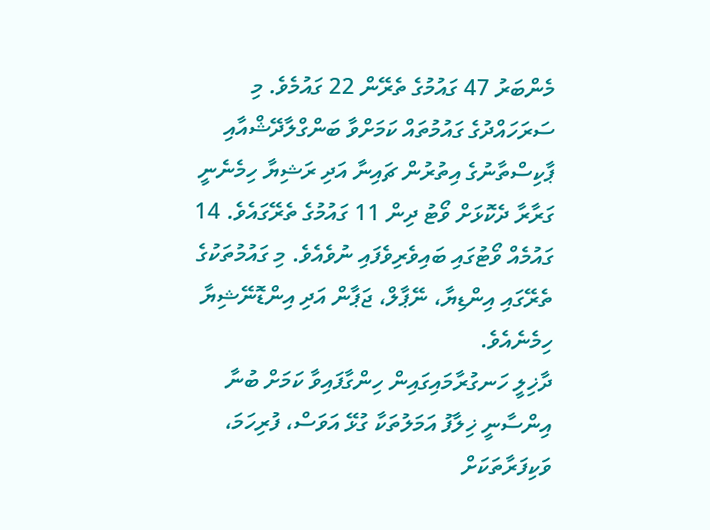މެންބަރު 47 ގައުމުގެ ތެރޭން 22 ގައުމެވެ. މި ސަރަހައްދުގެ ގައުމުތައް ކަމަށްވާ ބަންގްލާދޭޝްއާއި ޕާކިސްތާނުގެ އިތުރުން ޗައިނާ އަދި ރަޝިޔާ ހިމެނެނީ ގަރާރާ ދެކޮޅަށް ވޯޓު ދިން 11 ގައުމުގެ ތެރޭގައެވެ. 14 ގައުމެއް ވޯޓުގައި ބައިވެރިވެފައި ނުވެއެވެ. މި ގައުމުތަކުގެ ތެރޭގައި އިންޑިޔާ، ނޭޕާލް، ޖަޕާން އަދި އިންޑޮނޭޝިޔާ ހިމެނެއެވެ.
ދާޚިލީ ހަނގުރާމައިގައިން ހިންގާފައިވާ ކަމަށް ބުނާ އިންސާނީ ޚިލާފު އަމަލުތަކާ ގުޅޭ އަވަސް، ފުރިހަމަ، ވަކިފަރާތަކަށް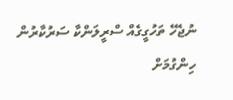ނުޖެހޭ ތަހުގީގެއް ސްރީލަންކާ ސަރުކާރުން ހިންގުމަށް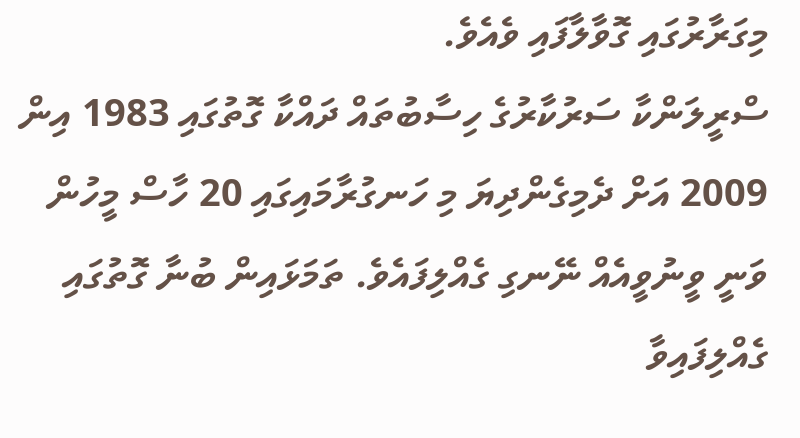މިގަރާރުގައި ގޮވާލާފައި ވެއެވެ.
ސްރީލަންކާ ސަރުކާރުގެ ހިސާބުތައް ދައްކާ ގޮތުގައި 1983 އިން 2009 އަށް ދެމިގެންދިޔަ މި ހަނގުރާމައިގައި 20 ހާސް މީހުން ވަނީ ވީނުވީއެއް ނޭނގި ގެއްލިފައެވެ. ތަމަޅައިން ބުނާ ގޮތުގައި ގެއްލިފައިވާ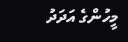މީހުންގެ އަދަދު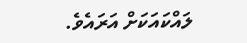ލައްކައަކަށް އަރައެވެ.